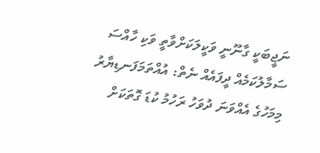ނަޖީބަކީ ގާނޫނީ ވަކީލަކަށްވާތީ ވަކި ހާއްސަ ސަމާލުކަމެއް ދީފައެއް ނެތް: އުއްތަމަފަނޑިޔާރު
މިމަހުގެ އެއްވަނަ ދުވަހު ރަހުމު ކުޑަ ގޮތަކަށް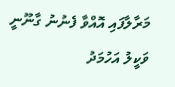މަރާލާފައި އޮއްވާ ފެނުނު ގާނޫނީ ވަކީލު އަހުމަދު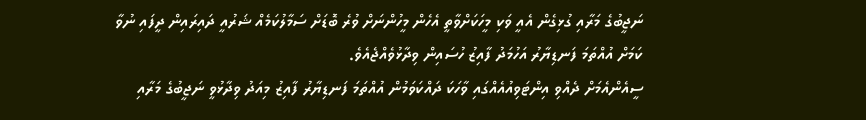ނަޖީބުގެ މަރާއި ގުޅިގެން އެއީ ވަކި މީހަކަށްވާތީ އެހެން މީހުންނަށް ވުރެ ބޮޑަށް ސަމާލުކަމެއް ޝަރުއީ ދައިރައިން ދީފައި ނުވާ ކަމަށް އުއްތަމަ ފަނޑިޔާރު އަހުމަދު ފާއިޒު ހުސައިން ވިދާޅުވެއްޖެއެވެ.
ސީއެންއެމަށް ދެއްވި އިންޓަވިއުއެއްގައި ވާހަކަ ދައްކަވަމުން އުއްތަމަ ފަނޑިޔާރު ފާއިޒު މިއަދު ވިދާޅުވީ ނަޖީބުގެ މަރާއި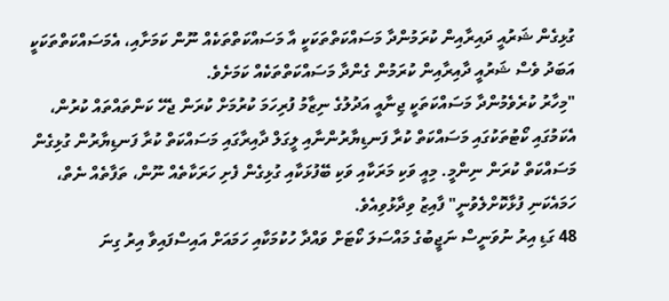ގުޅިގެން ޝަރުއީ ދައިރާއިން ކުރަމުންދާ މަސައްކަތްތަކަކީ އާ މަސައްކަތްތަކެއް ނޫން ކަމަށާއި، އެމަސައްކަތްތަކަކީ އަބަދު ވެސް ޝަރުއީ ދާއިރާއިން ކުރަމުން ގެންދާ މަސައްކަތްތަކެއް ކަމަށެވެ.
"މިހާރު ކުރެވެމުންދާ މަސައްކަތަކީ ޖިނާއީ އަދުލުގެ ނިޒާމު ފުރިހަމަ ކުރުމަށް ކުރަން ޖެހޭ ކަންތައްތައް ކުރުން، އެކަމުގައި ކޯޓުތަކުގައި މަސައްކަތް ކުރާ ފަނޑިޔާރުންނާއި ލީގަލް ދާއިރާގައި މަސައްކަތް ކުރާ ފަނޑިޔާރުން ގުޅިގެން މަސައްކަތް ކުރަން ނިންމީ. މިއީ ވަކި މަރަކާއި ވަކި ބޭފުޅަކާއި ގުޅިގެން ފެށި ހަރަކާތެއް ނޫން، ތަފާތެއް ނެތް، ހަމައެކަނި ފުޅާކޮށްލެވުނީ" ފާއިޒު ވިދާޅުވިއެވެ.
48 ގަޑި އިރު ނުވަނީސް ނަޖީބުގެ މައްސަލަ ކޯޓަށް ވައްދާ ހުކުމަކާއި ހަމައަށް އައިސްފައިވާ އިރު ގިނަ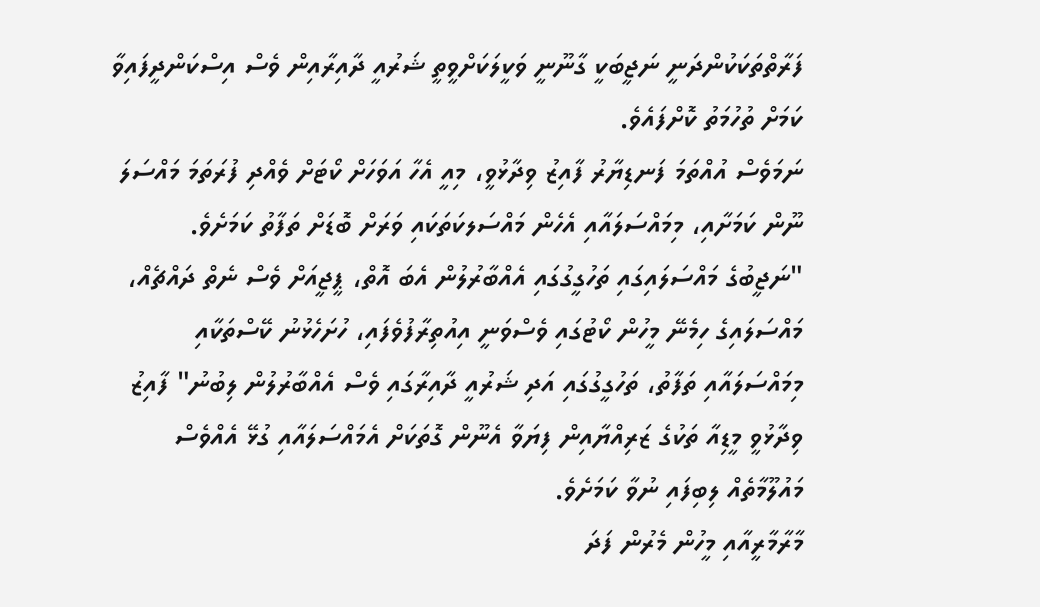ފަރާތްތަކަކުންދަނީ ނަޖީބަކީ ގާނޫނީ ވަކީލަކަށްވީތީ ޝަރުއީ ދާއިރާއިން ވެސް އިސްކަންދީފައިވާ ކަމަށް ތުހުމަތު ކޮށްފައެވެ.
ނަމަވެސް އުއްތަމަ ފަނޑިޔާރު ފާއިޒު ވިދާޅުވީ، މިއީ އެހާ އަވަހަށް ކޯޓަށް ވެއްދި ފުރަތަމަ މައްސަލަ ނޫން ކަމަށާއި، މިމައްސަލައާއި އެހެން މައްސަލކަތަކައި ވަރަށް ބޮޑަށް ތަފާތު ކަމަށެވެ.
"ނަޖީބުގެ މައްސަލައިގައި ތަހުގީގުގައި އެއްބާރުލުން އެބަ އޮތް، ޕީޖީއަށް ވެސް ނެތް ދައްޗެއް، މައްސަލައިގެ ހިމެނޭ މީހުން ކޯޓުގައި ވެސްވަނީ އިއުތިރާފުވެފައި، ހުށަހެޅުނު ކޭސްތަކާއި މިމައްސަލައާއި ތަފާތު، ތަހުގީގުގައި އަދި ޝަރުއީ ދާއިރާގައި ވެސް އެއްބާރުލުން ލިބުނު" ފާއިޒު ވިދާޅުވީ މީޑިއާ ތަކުގެ ޒަރިއްޔާއިން ފިޔަވާ އެނޫން ގޮތަކަށް އެމައްސަލައާއި ގުޅޭ އެއްވެސް މައުލޫމާތެއް ލިބިފައި ނުވާ ކަމަށެވެ.
މާރާމާރީއާއި މީހުން މެރުން ފަދަ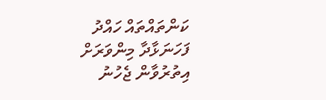ކަންތައްތައް ހައްދު ފަހަނަޅާދާ މިންވަރަށް އިތުރުވާން ޖެހުނު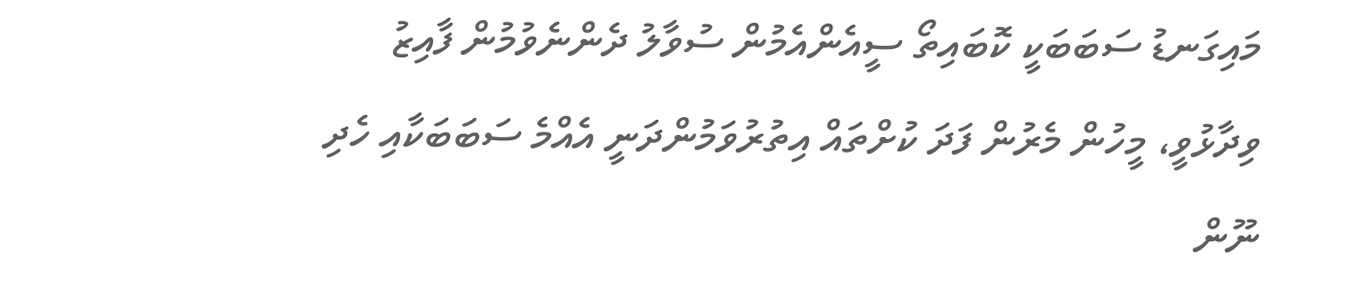މައިގަނޑު ސަބަބަކީ ކޮބައިތޯ ސީއެންއެމުން ސުވާލު ދެންނެވުމުން ފާއިޒު ވިދާޅުވީ، މީހުން މެރުން ފަދަ ކުށްތައް އިތުރުވަމުންދަނީ އެއްމެ ސަބަބަކާއި ހެދި ނޫން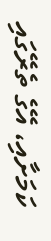ކަމަށާއި، އޭގެ ތެރޭގައި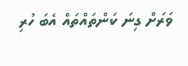ވަރަށް ގިނަ ކަންތައްތައް އެބަ ހުރި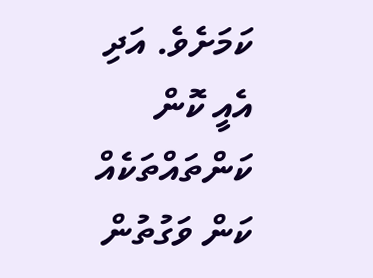ކަމަށެވެ. އަދި އެއީ ކޮން ކަންތައްތަކެއް ކަން ވަގުތުން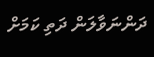ދަންނަވާލަން ދަތި ކަމަށް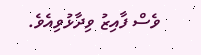ވެސް ފާއިޒު ވިދާޅުވިއެވެ.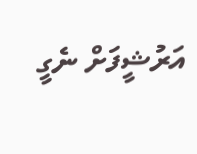އަރުޝީފަށް ނެގީ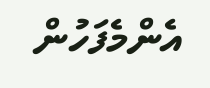އެންމެފަހުން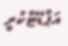އަޕްޑޭޓްކުރީ